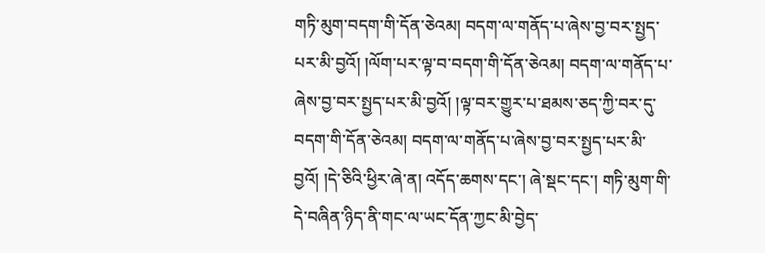གཏི་མུག་བདག་གི་དོན་ཅེའམ། བདག་ལ་གནོད་པ་ཞེས་བྱ་བར་སྤྱད་པར་མི་བྱའོ། །ལོག་པར་ལྟ་བ་བདག་གི་དོན་ཅེའམ། བདག་ལ་གནོད་པ་ཞེས་བྱ་བར་སྤྱད་པར་མི་བྱའོ། །ལྟ་བར་གྱུར་པ་ཐམས་ཅད་ཀྱི་བར་དུ་བདག་གི་དོན་ཅེའམ། བདག་ལ་གནོད་པ་ཞེས་བྱ་བར་སྤྱད་པར་མི་བྱའོ། །དེ་ཅིའི་ཕྱིར་ཞེ་ན། འདོད་ཆགས་དང་། ཞེ་སྡང་དང་། གཏི་མུག་གི་དེ་བཞིན་ཉིད་ནི་གང་ལ་ཡང་དོན་ཀྱང་མི་བྱེད་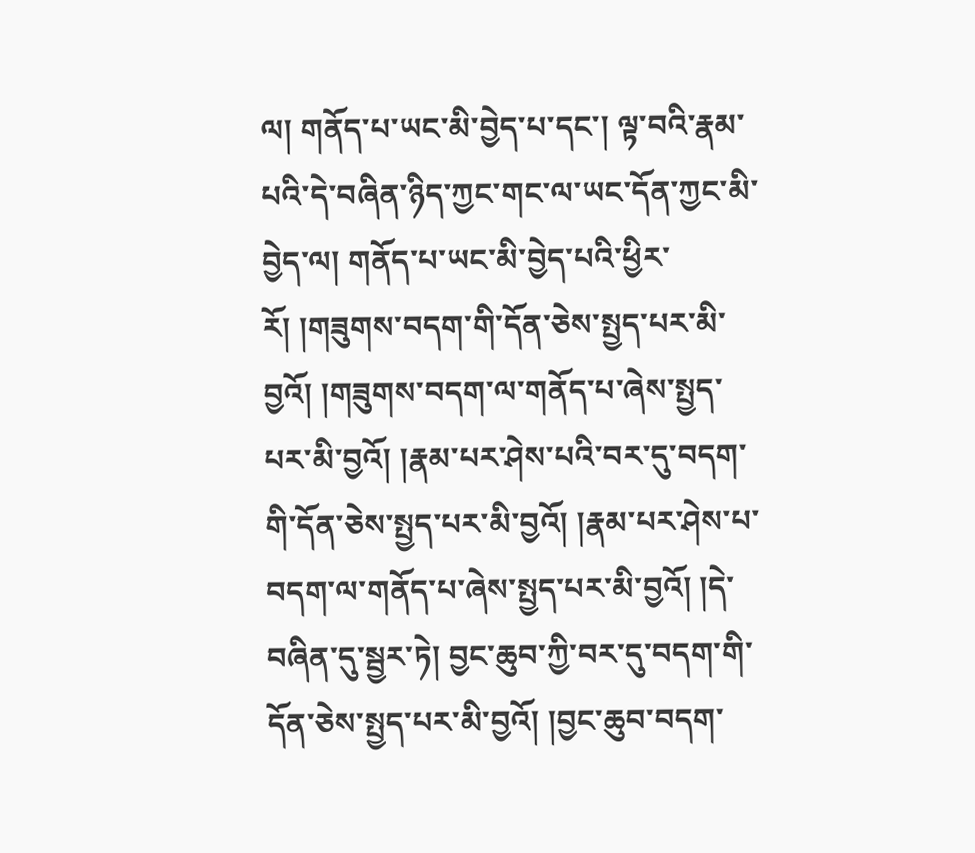ལ། གནོད་པ་ཡང་མི་བྱེད་པ་དང་། ལྟ་བའི་རྣམ་པའི་དེ་བཞིན་ཉིད་ཀྱང་གང་ལ་ཡང་དོན་ཀྱང་མི་བྱེད་ལ། གནོད་པ་ཡང་མི་བྱེད་པའི་ཕྱིར་རོ། །གཟུགས་བདག་གི་དོན་ཅེས་སྤྱད་པར་མི་བྱའོ། །གཟུགས་བདག་ལ་གནོད་པ་ཞེས་སྤྱད་པར་མི་བྱའོ། །རྣམ་པར་ཤེས་པའི་བར་དུ་བདག་གི་དོན་ཅེས་སྤྱད་པར་མི་བྱའོ། །རྣམ་པར་ཤེས་པ་བདག་ལ་གནོད་པ་ཞེས་སྤྱད་པར་མི་བྱའོ། །དེ་བཞིན་དུ་སྦྱར་ཏེ། བྱང་ཆུབ་ཀྱི་བར་དུ་བདག་གི་དོན་ཅེས་སྤྱད་པར་མི་བྱའོ། །བྱང་ཆུབ་བདག་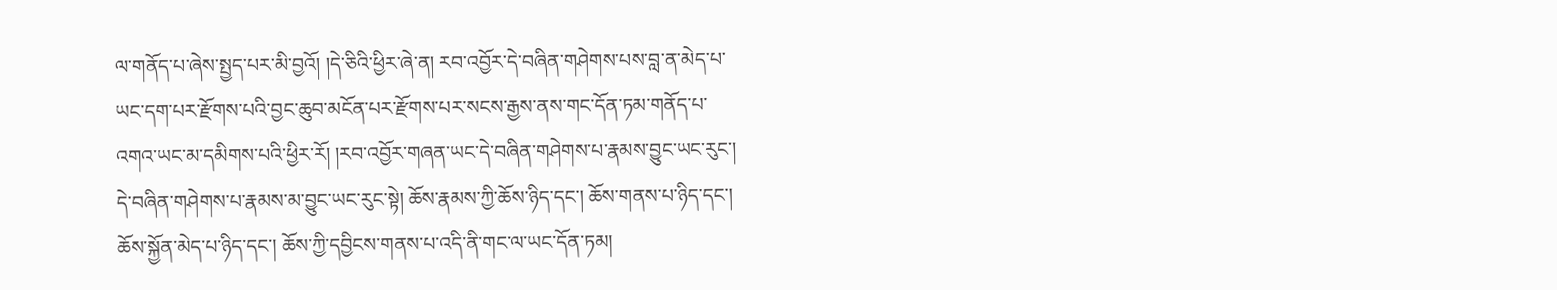ལ་གནོད་པ་ཞེས་སྤྱད་པར་མི་བྱའོ། །དེ་ཅིའི་ཕྱིར་ཞེ་ན། རབ་འབྱོར་དེ་བཞིན་གཤེགས་པས་བླ་ན་མེད་པ་ཡང་དག་པར་རྫོགས་པའི་བྱང་ཆུབ་མངོན་པར་རྫོགས་པར་སངས་རྒྱས་ནས་གང་དོན་ཏམ་གནོད་པ་འགའ་ཡང་མ་དམིགས་པའི་ཕྱིར་རོ། །རབ་འབྱོར་གཞན་ཡང་དེ་བཞིན་གཤེགས་པ་རྣམས་བྱུང་ཡང་རུང་། དེ་བཞིན་གཤེགས་པ་རྣམས་མ་བྱུང་ཡང་རུང་སྟེ། ཆོས་རྣམས་ཀྱི་ཆོས་ཉིད་དང་། ཆོས་གནས་པ་ཉིད་དང་། ཆོས་སྐྱོན་མེད་པ་ཉིད་དང་། ཆོས་ཀྱི་དབྱིངས་གནས་པ་འདི་ནི་གང་ལ་ཡང་དོན་ཏམ།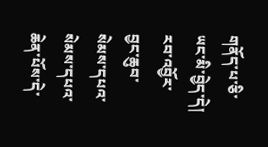གནོད་པ་ཅི་ཡང་མི་བྱེད་དེ། རབ་འབྱོར་བྱང་ཆུབ་སེམས་དཔའ་སེམས་དཔའ་ཆེན་པོས་དེ་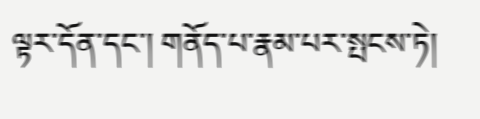ལྟར་དོན་དང་། གནོད་པ་རྣམ་པར་སྤངས་ཏེ།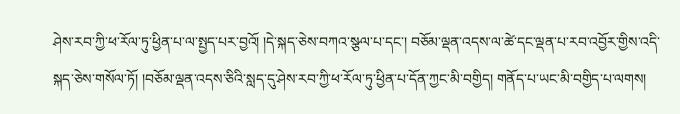ཤེས་རབ་ཀྱི་ཕ་རོལ་ཏུ་ཕྱིན་པ་ལ་སྤྱད་པར་བྱའོ། །དེ་སྐད་ཅེས་བཀའ་སྩལ་པ་དང་། བཅོམ་ལྡན་འདས་ལ་ཚེ་དང་ལྡན་པ་རབ་འབྱོར་གྱིས་འདི་སྐད་ཅེས་གསོལ་ཏོ། །བཅོམ་ལྡན་འདས་ཅིའི་སླད་དུ་ཤེས་རབ་ཀྱི་ཕ་རོལ་ཏུ་ཕྱིན་པ་དོན་ཀྱང་མི་བགྱིད། གནོད་པ་ཡང་མི་བགྱིད་པ་ལགས།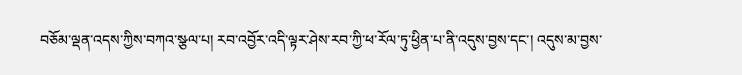བཅོམ་ལྡན་འདས་ཀྱིས་བཀའ་སྩལ་པ། རབ་འབྱོར་འདི་ལྟར་ཤེས་རབ་ཀྱི་ཕ་རོལ་ཏུ་ཕྱིན་པ་ནི་འདུས་བྱས་དང་། འདུས་མ་བྱས་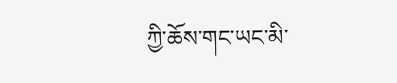ཀྱི་ཆོས་གང་ཡང་མི་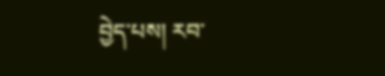བྱེད་པས། རབ་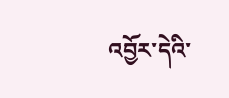འབྱོར་དེའི་